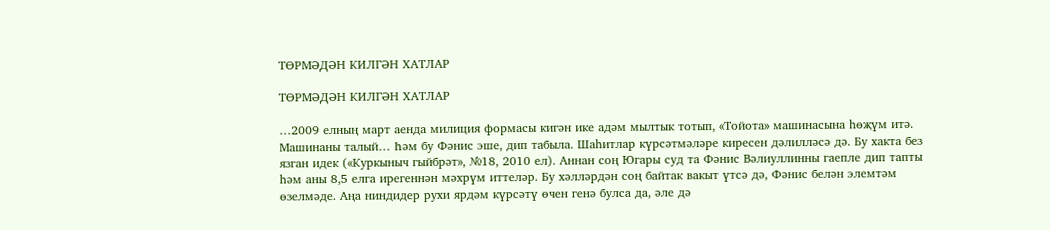ТӨРМӘДӘН КИЛГӘН ХАТЛАР

ТӨРМӘДӘН КИЛГӘН ХАТЛАР

…2009 елның март аенда милиция формасы кигән ике адәм мылтык тотып, «Тойота» машинасына һөҗүм итә. Машинаны талый… Һәм бу Фәнис эше, дип табыла. Шаһитлар күрсәтмәләре киресен дәлилләсә дә. Бу хакта без язган идек («Куркыныч гыйбрәт», №18, 2010 ел). Аннан соң Югары суд та Фәнис Вәлиуллинны гаепле дип тапты һәм аны 8,5 елга ирегеннән мәхрүм иттеләр. Бу хәлләрдән соң байтак вакыт үтсә дә, Фәнис белән элемтәм өзелмәде. Аңа ниндидер рухи ярдәм күрсәтү өчен генә булса да, әле дә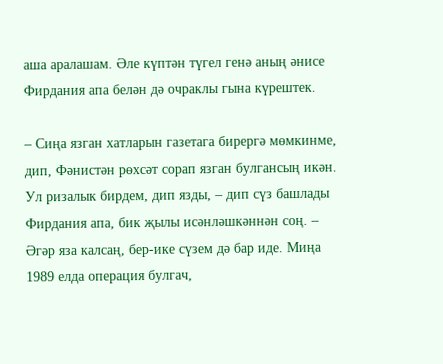аша аралашам. Әле күптән түгел генә аның әнисе Фирдания апа белән дә очраклы гына күрештек.

– Сиңа язган хатларын газетага бирергә мөмкинме, дип, Фәнистән рөхсәт сорап язган булгансың икән. Ул ризалык бирдем, дип язды, – дип сүз башлады Фирдания апа, бик җылы исәнләшкәннән соң. – Әгәр яза калсаң, бер-ике сүзем дә бар иде. Миңа 1989 елда операция булгач,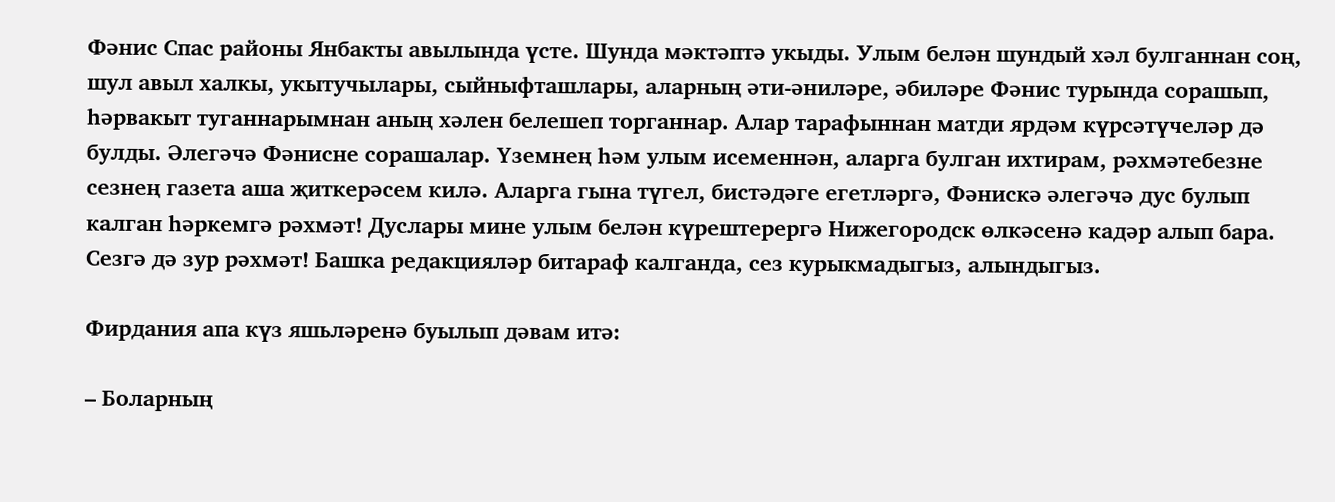Фәнис Спас районы Янбакты авылында үсте. Шунда мәктәптә укыды. Улым белән шундый хәл булганнан соң, шул авыл халкы, укытучылары, сыйныфташлары, аларның әти-әниләре, әбиләре Фәнис турында сорашып, һәрвакыт туганнарымнан аның хәлен белешеп торганнар. Алар тарафыннан матди ярдәм күрсәтүчеләр дә булды. Әлегәчә Фәнисне сорашалар. Үземнең һәм улым исеменнән, аларга булган ихтирам, рәхмәтебезне сезнең газета аша җиткерәсем килә. Аларга гына түгел, бистәдәге егетләргә, Фәнискә әлегәчә дус булып калган һәркемгә рәхмәт! Дуслары мине улым белән күрештерергә Нижегородск өлкәсенә кадәр алып бара. Сезгә дә зур рәхмәт! Башка редакцияләр битараф калганда, сез курыкмадыгыз, алындыгыз.

Фирдания апа күз яшьләренә буылып дәвам итә:

– Боларның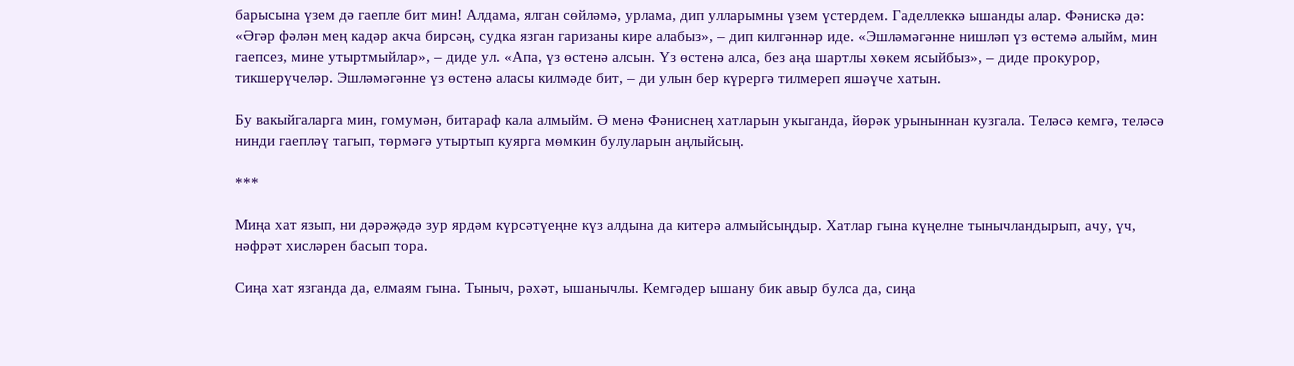барысына үзем дә гаепле бит мин! Алдама, ялган сөйләмә, урлама, дип улларымны үзем үстердем. Гаделлеккә ышанды алар. Фәнискә дә: «Әгәр фәлән мең кадәр акча бирсәң, судка язган гаризаны кире алабыз», – дип килгәннәр иде. «Эшләмәгәнне нишләп үз өстемә алыйм, мин гаепсез, мине утыртмыйлар», – диде ул. «Апа, үз өстенә алсын. Үз өстенә алса, без аңа шартлы хөкем ясыйбыз», – диде прокурор, тикшерүчеләр. Эшләмәгәнне үз өстенә аласы килмәде бит, – ди улын бер күрергә тилмереп яшәүче хатын.

Бу вакыйгаларга мин, гомумән, битараф кала алмыйм. Ә менә Фәниснең хатларын укыганда, йөрәк урыныннан кузгала. Теләсә кемгә, теләсә нинди гаепләү тагып, төрмәгә утыртып куярга мөмкин булуларын аңлыйсың.

***

Миңа хат язып, ни дәрәҗәдә зур ярдәм күрсәтүеңне күз алдына да китерә алмыйсыңдыр. Хатлар гына күңелне тынычландырып, ачу, үч, нәфрәт хисләрен басып тора.

Сиңа хат язганда да, елмаям гына. Тыныч, рәхәт, ышанычлы. Кемгәдер ышану бик авыр булса да, сиңа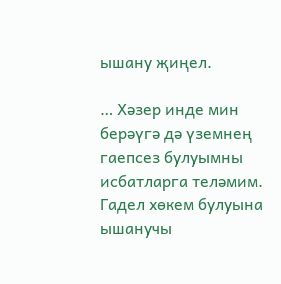ышану җиңел.

… Хәзер инде мин берәүгә дә үземнең гаепсез булуымны исбатларга теләмим. Гадел хөкем булуына ышанучы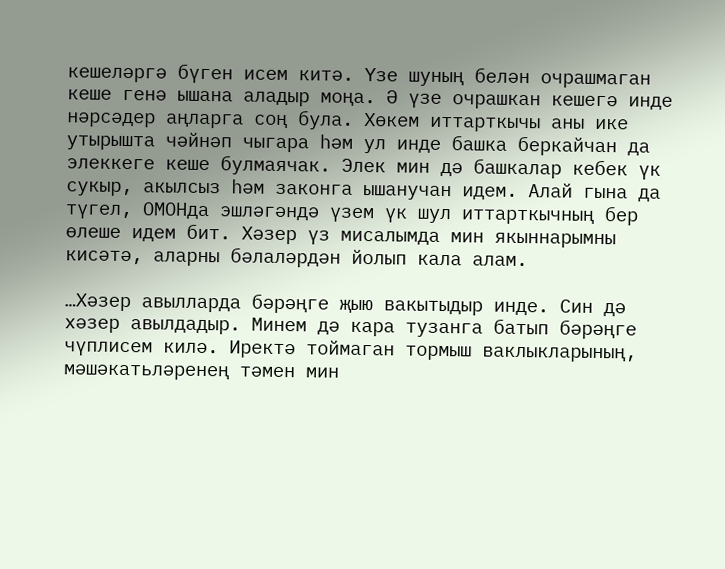кешеләргә бүген исем китә. Үзе шуның белән очрашмаган кеше генә ышана аладыр моңа. Ә үзе очрашкан кешегә инде нәрсәдер аңларга соң була. Хөкем иттарткычы аны ике утырышта чәйнәп чыгара һәм ул инде башка беркайчан да элеккеге кеше булмаячак. Элек мин дә башкалар кебек үк сукыр, акылсыз һәм законга ышанучан идем. Алай гына да түгел, ОМОНда эшләгәндә үзем үк шул иттарткычның бер өлеше идем бит. Хәзер үз мисалымда мин якыннарымны кисәтә, аларны бәлаләрдән йолып кала алам.

…Хәзер авылларда бәрәңге җыю вакытыдыр инде. Син дә хәзер авылдадыр. Минем дә кара тузанга батып бәрәңге чүплисем килә. Иректә тоймаган тормыш ваклыкларының, мәшәкатьләренең тәмен мин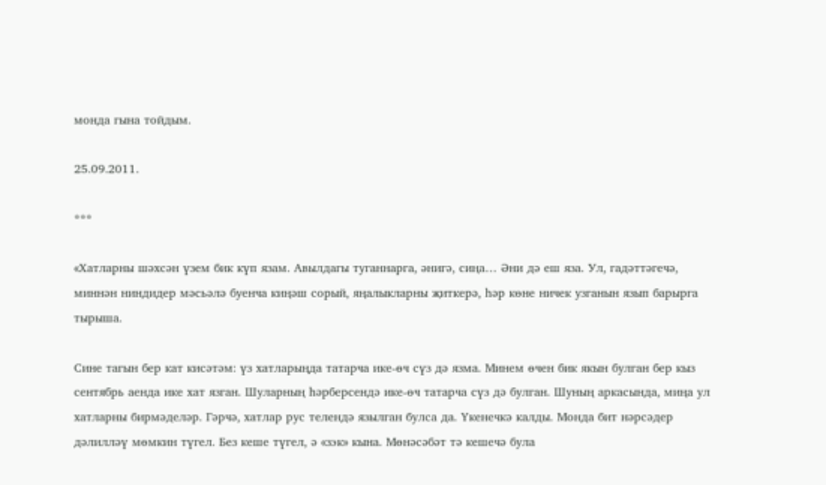монда гына тойдым.

25.09.2011.

***

«Хатларны шәхсән үзем бик күп язам. Авылдагы туганнарга, әнигә, сиңа… Әни дә еш яза. Ул, гадәттәгечә, миннән ниндидер мәсьәлә буенча киңәш сорый, яңалыкларны җиткерә, һәр көне ничек узганын язып барырга тырыша.

Сине тагын бер кат кисәтәм: үз хатларыңда татарча ике-өч сүз дә язма. Минем өчен бик якын булган бер кыз сентябрь аенда ике хат язган. Шуларның һәрберсендә ике-өч татарча сүз дә булган. Шуның аркасында, миңа ул хатларны бирмәделәр. Гәрчә, хатлар рус телендә язылган булса да. Үкенечкә калды. Монда бит нәрсәдер дәлилләү мөмкин түгел. Без кеше түгел, ә «зэк» кына. Мөнәсәбәт тә кешечә була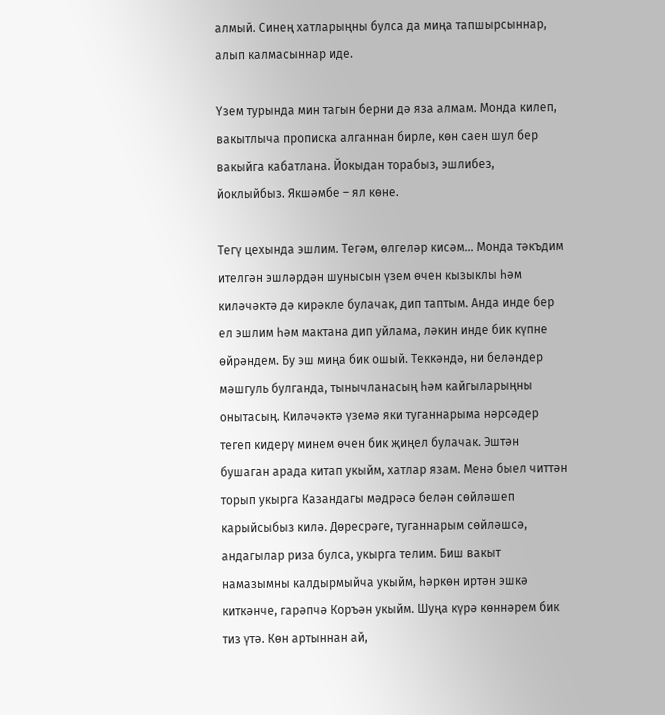алмый. Синең хатларыңны булса да миңа тапшырсыннар, алып калмасыннар иде.

Үзем турында мин тагын берни дә яза алмам. Монда килеп, вакытлыча прописка алганнан бирле, көн саен шул бер вакыйга кабатлана. Йокыдан торабыз, эшлибез, йоклыйбыз. Якшәмбе – ял көне.

Тегү цехында эшлим. Тегәм, өлгеләр кисәм… Монда тәкъдим ителгән эшләрдән шунысын үзем өчен кызыклы һәм киләчәктә дә кирәкле булачак, дип таптым. Анда инде бер ел эшлим һәм мактана дип уйлама, ләкин инде бик күпне өйрәндем. Бу эш миңа бик ошый. Теккәндә, ни беләндер мәшгуль булганда, тынычланасың һәм кайгыларыңны онытасың. Киләчәктә үземә яки туганнарыма нәрсәдер тегеп кидерү минем өчен бик җиңел булачак. Эштән бушаган арада китап укыйм, хатлар язам. Менә быел читтән торып укырга Казандагы мәдрәсә белән сөйләшеп карыйсыбыз килә. Дөресрәге, туганнарым сөйләшсә, андагылар риза булса, укырга телим. Биш вакыт намазымны калдырмыйча укыйм, һәркөн иртән эшкә киткәнче, гарәпчә Коръән укыйм. Шуңа күрә көннәрем бик тиз үтә. Көн артыннан ай,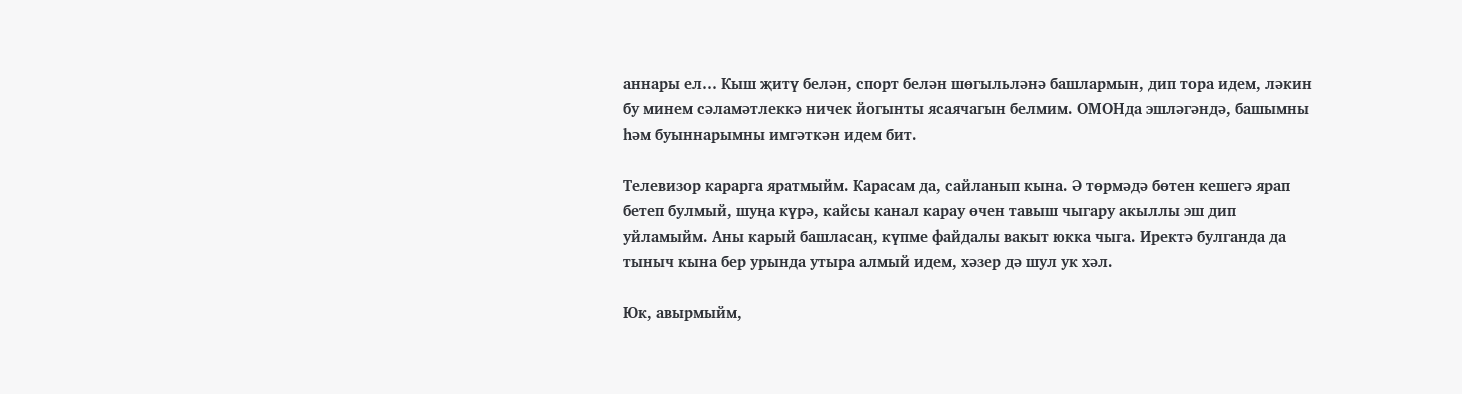аннары ел… Кыш җитү белән, спорт белән шөгыльләнә башлармын, дип тора идем, ләкин бу минем сәламәтлеккә ничек йогынты ясаячагын белмим. ОМОНда эшләгәндә, башымны һәм буыннарымны имгәткән идем бит.

Телевизор карарга яратмыйм. Карасам да, сайланып кына. Ә төрмәдә бөтен кешегә ярап бетеп булмый, шуңа күрә, кайсы канал карау өчен тавыш чыгару акыллы эш дип уйламыйм. Аны карый башласаң, күпме файдалы вакыт юкка чыга. Иректә булганда да тыныч кына бер урында утыра алмый идем, хәзер дә шул ук хәл.

Юк, авырмыйм,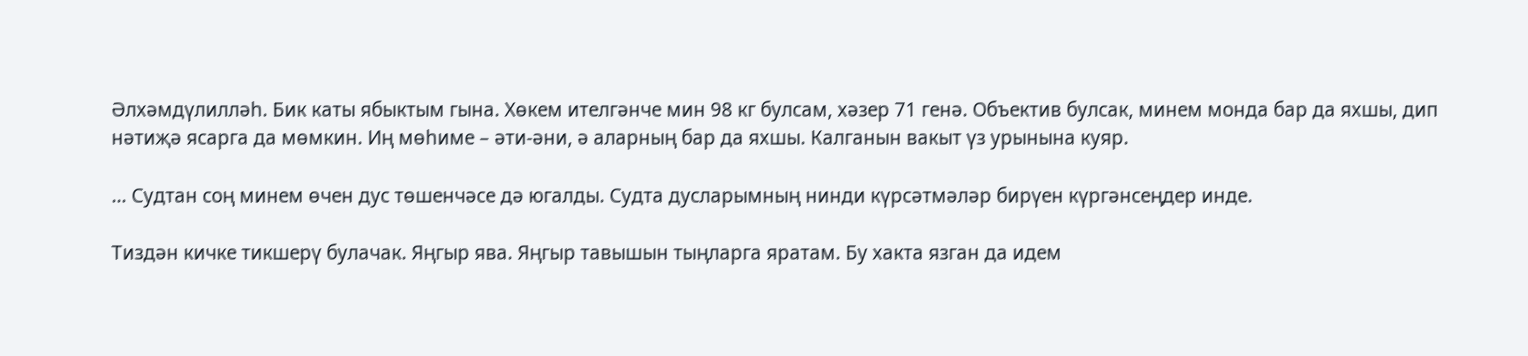Әлхәмдүлилләһ. Бик каты ябыктым гына. Хөкем ителгәнче мин 98 кг булсам, хәзер 71 генә. Объектив булсак, минем монда бар да яхшы, дип нәтиҗә ясарга да мөмкин. Иң мөһиме – әти-әни, ә аларның бар да яхшы. Калганын вакыт үз урынына куяр.

… Судтан соң минем өчен дус төшенчәсе дә югалды. Судта дусларымның нинди күрсәтмәләр бирүен күргәнсеңдер инде.

Тиздән кичке тикшерү булачак. Яңгыр ява. Яңгыр тавышын тыңларга яратам. Бу хакта язган да идем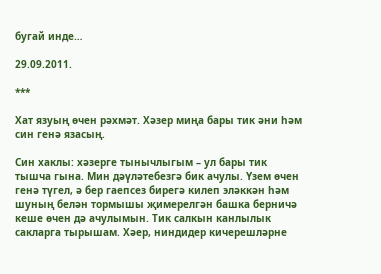бугай инде…

29.09.2011.

***

Хат язуың өчен рәхмәт. Хәзер миңа бары тик әни һәм син генә язасың.

Син хаклы: хәзерге тынычлыгым – ул бары тик тышча гына. Мин дәүләтебезгә бик ачулы. Үзем өчен генә түгел, ә бер гаепсез бирегә килеп эләккән һәм шуның белән тормышы җимерелгән башка берничә кеше өчен дә ачулымын. Тик салкын канлылык сакларга тырышам. Хәер, ниндидер кичерешләрне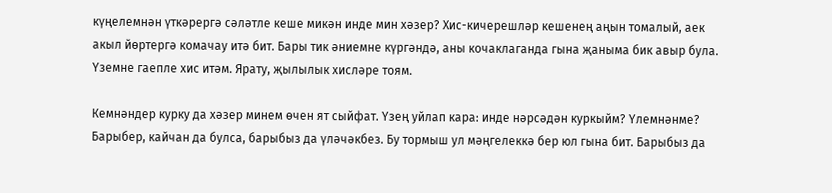күңелемнән үткәрергә сәләтле кеше микән инде мин хәзер? Хис-кичерешләр кешенең аңын томалый, аек акыл йөртергә комачау итә бит. Бары тик әниемне күргәндә, аны кочаклаганда гына җаныма бик авыр була. Үземне гаепле хис итәм. Ярату, җылылык хисләре тоям.

Кемнәндер курку да хәзер минем өчен ят сыйфат. Үзең уйлап кара: инде нәрсәдән куркыйм? Үлемнәнме? Барыбер, кайчан да булса, барыбыз да үләчәкбез. Бу тормыш ул мәңгелеккә бер юл гына бит. Барыбыз да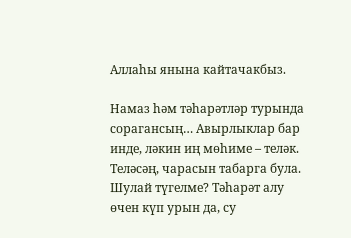Аллаһы янына кайтачакбыз.

Намаз һәм тәһарәтләр турында сорагансың… Авырлыклар бар инде, ләкин иң мөһиме – теләк. Теләсәң, чарасын табарга була. Шулай түгелме? Тәһарәт алу өчен күп урын да, су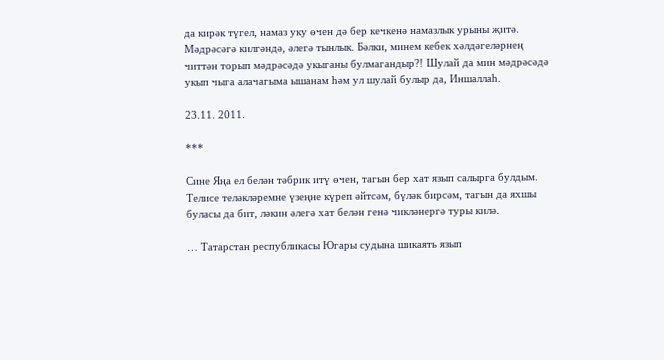да кирәк түгел, намаз уку өчен дә бер кечкенә намазлык урыны җитә. Мәдрәсәгә килгәндә, әлегә тынлык. Бәлки, минем кебек хәлдәгеләрнең читтән торып мәдрәсәдә укыганы булмагандыр?! Шулай да мин мәдрәсәдә укып чыга алачагыма ышанам һәм ул шулай булыр да, Иншаллаһ.

23.11. 2011.

***

Сине Яңа ел белән тәбрик итү өчен, тагын бер хат язып салырга булдым. Телисе теләкләремне үзеңне күреп әйтсәм, бүләк бирсәм, тагын да яхшы буласы да бит, ләкин әлегә хат белән генә чикләнергә туры килә.

… Татарстан республикасы Югары судына шикаять язып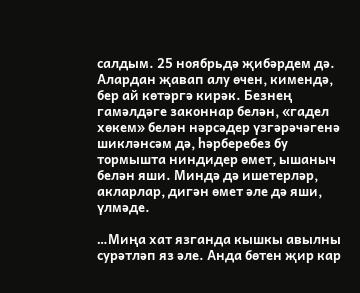салдым. 25 ноябрьдә җибәрдем дә. Алардан җавап алу өчен, кимендә, бер ай көтәргә кирәк. Безнең гамәлдәге законнар белән, «гадел хөкем» белән нәрсәдер үзгәрәчәгенә шикләнсәм дә, һәрберебез бу тормышта ниндидер өмет, ышаныч белән яши. Миндә дә ишетерләр, акларлар, дигән өмет әле дә яши, үлмәде.

…Миңа хат язганда кышкы авылны сурәтләп яз әле. Анда бөтен җир кар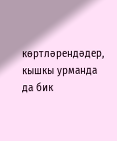көртләрендәдер, кышкы урманда да бик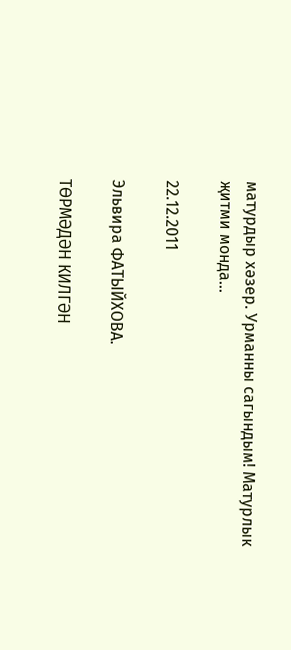матурдыр хәзер. Урманны сагындым! Матурлык җитми монда…

22.12.2011

Эльвира ФАТЫЙХОВА.

ТӨРМӘДӘН КИЛГӘН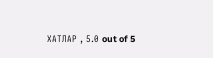ХАТЛАР , 5.0 out of 5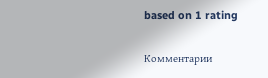based on 1 rating

Комментарии